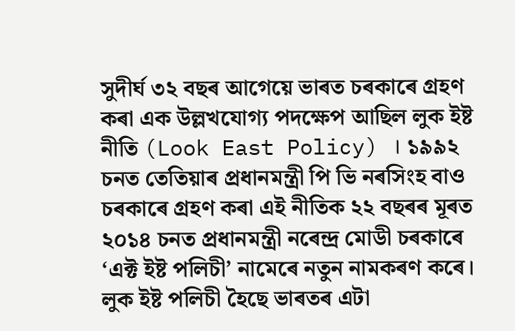সুদীর্ঘ ৩২ বছৰ আগেয়ে ভাৰত চৰকাৰে গ্ৰহণ কৰা এক উল্লখযোগ্য পদক্ষেপ আছিল লুক ইষ্ট নীতি (Look East Policy) । ১৯৯২ চনত তেতিয়াৰ প্রধানমন্ত্রী পি ভি নৰসিংহ বাও চৰকাৰে গ্ৰহণ কৰা এই নীতিক ২২ বছৰৰ মূৰত ২০১৪ চনত প্রধানমন্ত্রী নৰেন্দ্র মোডী চৰকাৰে ‘এক্ট ইষ্ট পলিচী’ নামেৰে নতুন নামকৰণ কৰে। লুক ইষ্ট পলিচী হৈছে ভাৰতৰ এটা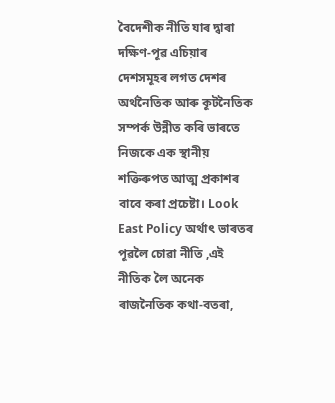বৈদেশীক নীতি যাৰ দ্বাৰা দক্ষিণ-পূৱ এচিয়াৰ দেশসমূহৰ লগত দেশৰ অৰ্থনৈতিক আৰু কূটনৈতিক সম্পৰ্ক উন্নীত কৰি ভাৰতে নিজকে এক স্থানীয় শক্তিৰুপত আত্ম প্ৰকাশৰ বাবে কৰা প্ৰচেষ্টা। Look East Policy অৰ্থাৎ ভাৰতৰ পূৱলৈ চোৱা নীতি ,এই নীতিক লৈ অনেক ৰাজনৈতিক কথা-বতৰা,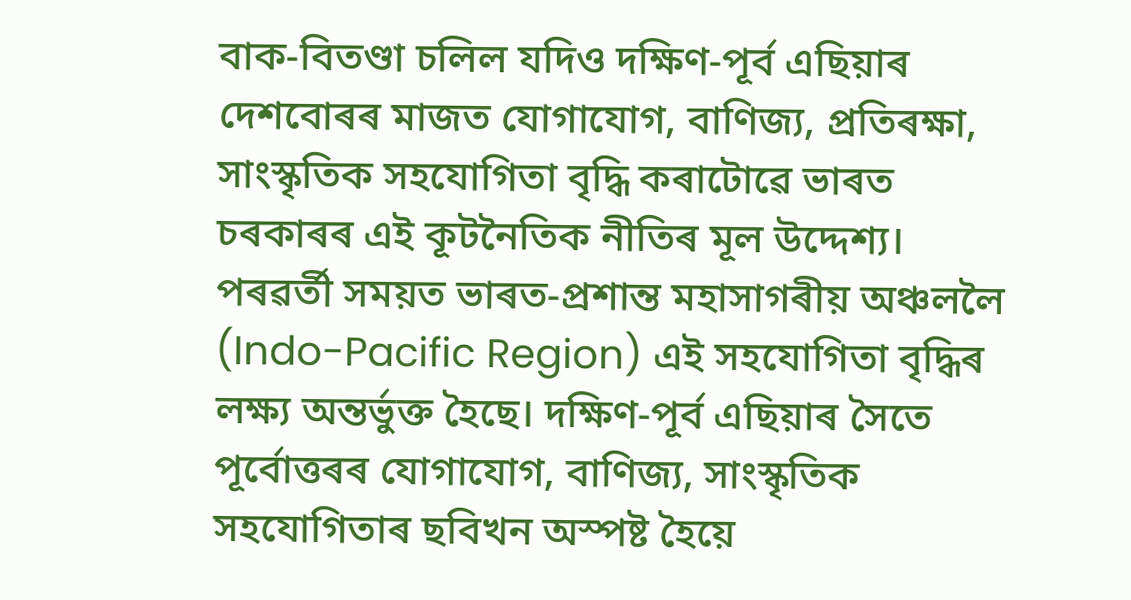বাক-বিতণ্ডা চলিল যদিও দক্ষিণ-পূর্ব এছিয়াৰ দেশবোৰৰ মাজত যোগাযোগ, বাণিজ্য, প্রতিৰক্ষা, সাংস্কৃতিক সহযোগিতা বৃদ্ধি কৰাটোৱে ভাৰত চৰকাৰৰ এই কূটনৈতিক নীতিৰ মূল উদ্দেশ্য। পৰৱৰ্তী সময়ত ভাৰত-প্রশান্ত মহাসাগৰীয় অঞ্চললৈ (Indo-Pacific Region) এই সহযোগিতা বৃদ্ধিৰ লক্ষ্য অন্তর্ভুক্ত হৈছে। দক্ষিণ-পূর্ব এছিয়াৰ সৈতে পূর্বোত্তৰৰ যোগাযোগ, বাণিজ্য, সাংস্কৃতিক সহযোগিতাৰ ছবিখন অস্পষ্ট হৈয়ে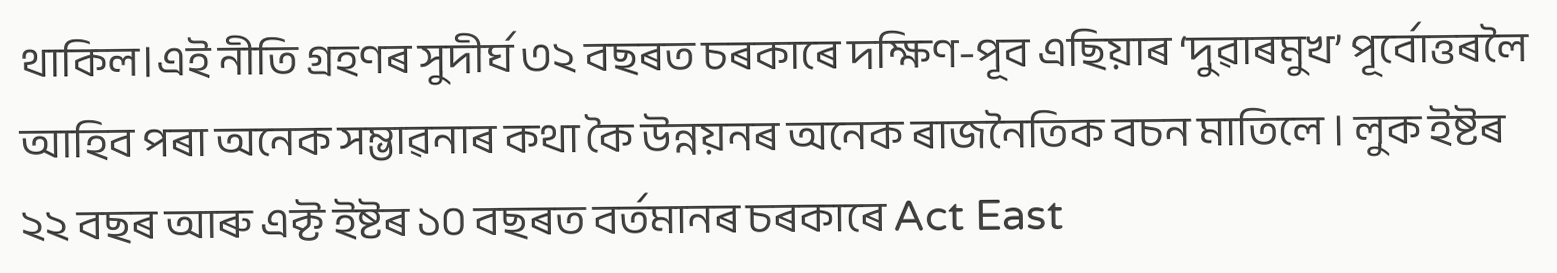থাকিল।এই নীতি গ্রহণৰ সুদীর্ঘ ৩২ বছৰত চৰকাৰে দক্ষিণ-পূব এছিয়াৰ ‘দুৱাৰমুখ’ পূর্বোত্তৰলৈ আহিব পৰা অনেক সম্ভাৱনাৰ কথা কৈ উন্নয়নৰ অনেক ৰাজনৈতিক বচন মাতিলে । লুক ইষ্টৰ ২২ বছৰ আৰু এক্ট ইষ্টৰ ১০ বছৰত বর্তমানৰ চৰকাৰে Act East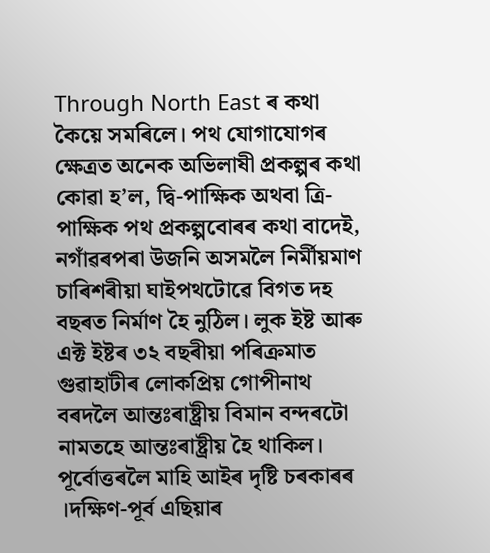Through North East ৰ কথা কৈয়ে সমৰিলে। পথ যোগাযোগৰ ক্ষেত্ৰত অনেক অভিলাষী প্রকল্পৰ কথা কোৱা হ’ল, দ্বি-পাক্ষিক অথবা ত্রি-পাক্ষিক পথ প্রকল্পবোৰৰ কথা বাদেই, নগাঁৱৰপৰা উজনি অসমলৈ নির্মীয়মাণ চাৰিশৰীয়া ঘাইপথটোৱে বিগত দহ বছৰত নির্মাণ হৈ নুঠিল। লুক ইষ্ট আৰু এক্ট ইষ্টৰ ৩২ বছৰীয়া পৰিক্ৰমাত গুৱাহাটীৰ লোকপ্রিয় গোপীনাথ বৰদলৈ আন্তঃৰাষ্ট্ৰীয় বিমান বন্দৰটো নামতহে আন্তঃৰাষ্ট্ৰীয় হৈ থাকিল। পূৰ্বোত্তৰলৈ মাহি আইৰ দৃষ্টি চৰকাৰৰ ।দক্ষিণ-পূর্ব এছিয়াৰ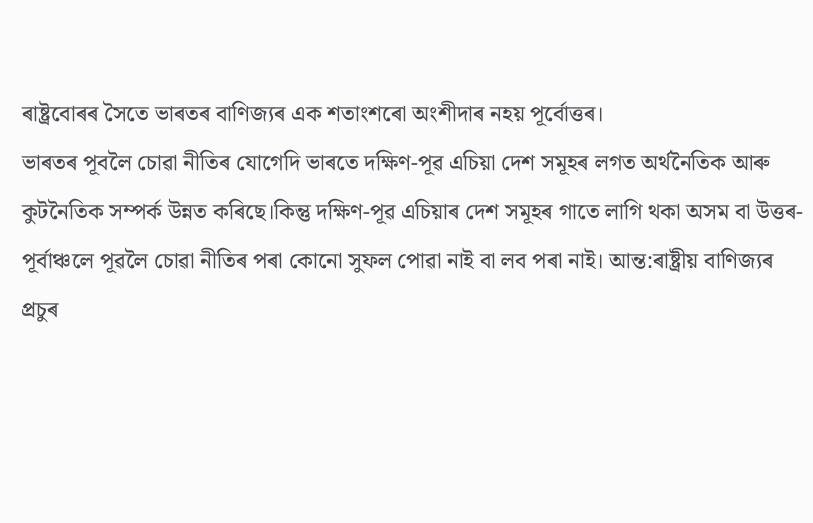ৰাষ্ট্ৰবোৰৰ সৈতে ভাৰতৰ বাণিজ্যৰ এক শতাংশৰো অংশীদাৰ নহয় পূর্বোত্তৰ।
ভাৰতৰ পূবলৈ চোৱা নীতিৰ যোগেদি ভাৰতে দক্ষিণ-পূৱ এচিয়া দেশ সমূহৰ লগত অৰ্থনৈতিক আৰু কুটনৈতিক সম্পৰ্ক উন্নত কৰিছে।কিন্তু দক্ষিণ-পূৱ এচিয়াৰ দেশ সমূহৰ গাতে লাগি থকা অসম বা উত্তৰ-পূৰ্বাঞ্চলে পূৱলৈ চোৱা নীতিৰ পৰা কোনো সুফল পোৱা নাই বা লব পৰা নাই। আন্ত:ৰাষ্ট্ৰীয় বাণিজ্যৰ প্ৰচুৰ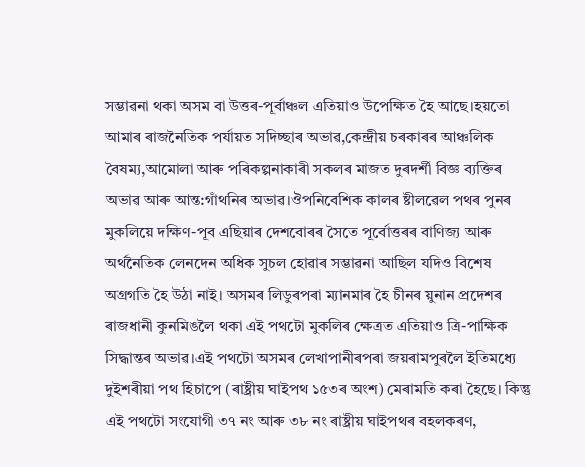সম্ভাৱনা থকা অসম বা উত্তৰ-পূৰ্বাঞ্চল এতিয়াও উপেক্ষিত হৈ আছে।হয়তো আমাৰ ৰাজনৈতিক পৰ্যায়ত সদিচ্ছাৰ অভাৱ,কেন্দ্ৰীয় চৰকাৰৰ আঞ্চলিক বৈষম্য,আমোলা আৰু পৰিকল্পনাকাৰী সকলৰ মাজত দুৰদৰ্শী বিজ্ঞ ব্যক্তিৰ অভাৱ আৰু আন্ত:গাঁথনিৰ অভাৱ।ঔপনিবেশিক কালৰ ষ্টীলৱেল পথৰ পুনৰ মুকলিয়ে দক্ষিণ-পূব এছিয়াৰ দেশবোৰৰ সৈতে পূর্বোত্তৰৰ বাণিজ্য আৰু অর্থনৈতিক লেনদেন অধিক সুচল হোৱাৰ সম্ভাৱনা আছিল যদিও বিশেষ অগ্রগতি হৈ উঠা নাই। অসমৰ লিডুৰপৰা ম্যানমাৰ হৈ চীনৰ য়ুনান প্রদেশৰ ৰাজধানী কুনমিঙলৈ থকা এই পথটো মুকলিৰ ক্ষেত্ৰত এতিয়াও ত্রি-পাক্ষিক সিদ্ধান্তৰ অভাৱ।এই পথটো অসমৰ লেখাপানীৰপৰা জয়ৰামপুৰলৈ ইতিমধ্যে দুইশৰীয়া পথ হিচাপে (ৰাষ্ট্ৰীয় ঘাইপথ ১৫৩ৰ অংশ) মেৰামতি কৰা হৈছে। কিন্তু এই পথটো সংযোগী ৩৭ নং আৰু ৩৮ নং ৰাষ্ট্রীয় ঘাইপথৰ বহলকৰণ,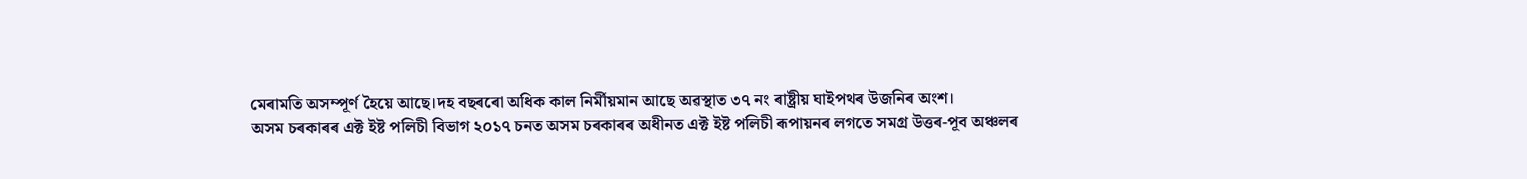মেৰামতি অসম্পূর্ণ হৈয়ে আছে।দহ বছৰৰো অধিক কাল নিৰ্মীয়মান আছে অৱস্থাত ৩৭ নং ৰাষ্ট্ৰীয় ঘাইপথৰ উজনিৰ অংশ।
অসম চৰকাৰৰ এক্ট ইষ্ট পলিচী বিভাগ ২০১৭ চনত অসম চৰকাৰৰ অধীনত এক্ট ইষ্ট পলিচী ৰূপায়নৰ লগতে সমগ্ৰ উত্তৰ-পূব অঞ্চলৰ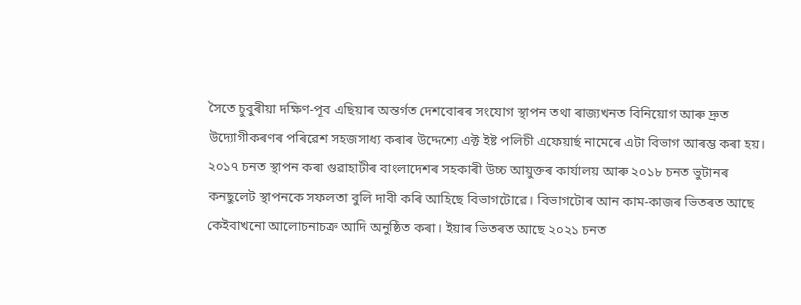সৈতে চুবুৰীয়া দক্ষিণ-পূব এছিয়াৰ অন্তর্গত দেশবোৰৰ সংযোগ স্থাপন তথা ৰাজ্যখনত বিনিয়োগ আৰু দ্রুত উদ্যোগীকৰণৰ পৰিৱেশ সহজসাধ্য কৰাৰ উদ্দেশ্যে এক্ট ইষ্ট পলিচী এফেয়াৰ্ছ নামেৰে এটা বিভাগ আৰম্ভ কৰা হয়। ২০১৭ চনত স্থাপন কৰা গুৱাহাটীৰ বাংলাদেশৰ সহকাৰী উচ্চ আয়ুক্তৰ কার্যালয় আৰু ২০১৮ চনত ভুটানৰ কনছুলেট স্থাপনকে সফলতা বুলি দাবী কৰি আহিছে বিভাগটোৱে। বিভাগটোৰ আন কাম-কাজৰ ভিতৰত আছে কেইবাখনো আলোচনাচক্র আদি অনুষ্ঠিত কৰা। ইয়াৰ ভিতৰত আছে ২০২১ চনত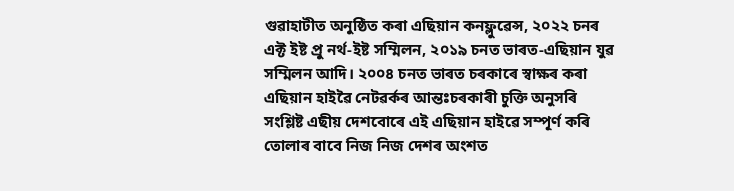গুৱাহাটীত অনুষ্ঠিত কৰা এছিয়ান কনফ্লুৱেন্স, ২০২২ চনৰ এক্ট ইষ্ট প্ৰু নর্থ-ইষ্ট সম্মিলন, ২০১৯ চনত ভাৰত-এছিয়ান যুৱ সম্মিলন আদি। ২০০৪ চনত ভাৰত চৰকাৰে স্বাক্ষৰ কৰা এছিয়ান হাইৱৈ নেটৱৰ্কৰ আন্তঃচৰকাৰী চুক্তি অনুসৰি সংশ্লিষ্ট এছীয় দেশবোৰে এই এছিয়ান হাইৱে সম্পূর্ণ কৰি তোলাৰ বাবে নিজ নিজ দেশৰ অংশত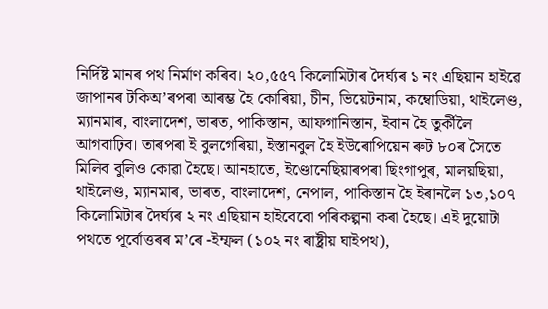নির্দিষ্ট মানৰ পথ নির্মাণ কৰিব। ২০,৫৫৭ কিলোমিটাৰ দৈৰ্ঘ্যৰ ১ নং এছিয়ান হাইৱে জাপানৰ টকিঅ’ৰপৰা আৰম্ভ হৈ কোৰিয়া, চীন, ভিয়েটনাম, কম্বোডিয়া, থাইলেণ্ড, ম্যানমাৰ, বাংলাদেশ, ভাৰত, পাকিস্তান, আফগানিস্তান, ইবান হৈ তুর্কীলৈ আগবাঢ়িব। তাৰপৰা ই বুলগেৰিয়া, ইস্তানবুল হৈ ইউৰোপিয়েন ৰুট ৮০ৰ সৈতে মিলিব বুলিও কোৱা হৈছে। আনহাতে, ইণ্ডোনেছিয়াৰপৰা ছিংগাপুৰ, মালয়ছিয়া, থাইলেণ্ড, ম্যানমাৰ, ভাৰত, বাংলাদেশ, নেপাল, পাকিস্তান হৈ ইৰানলৈ ১৩,১০৭ কিলোমিটাৰ দৈৰ্ঘ্যৰ ২ নং এছিয়ান হাইবেবো পৰিকল্পনা কৰা হৈছে। এই দুয়োটা পথতে পূর্বোত্তৰৰ ম’ৰে -ইম্ফল (১০২ নং ৰাষ্ট্ৰীয় ঘাইপথ),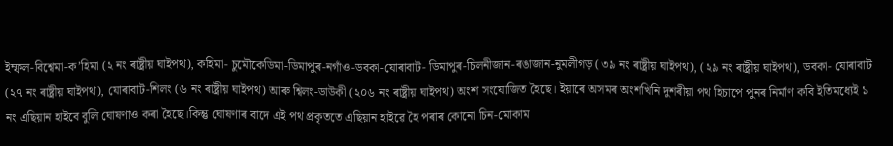ইম্ফল-বিশ্বেমা-ক’হিমা (২ নং ৰাষ্ট্ৰীয় ঘাইপথ), কহিমা- চুমৌকেডিমা-ডিমাপুৰ-নগাঁও-ডবকা-যোৰাবাট- ডিমাপুৰ-চিলনীজান-ৰঙাজান-নুমলীগড় (৩৯ নং ৰাষ্ট্ৰীয় ঘাইপথ), (২৯ নং ৰাষ্ট্ৰীয় ঘাইপথ), ডবকা- যোৰাবাট (২৭ নং ৰাষ্ট্ৰীয় ঘাইপথ), যোৰাবাট-শিলং (৬ নং ৰাষ্ট্রীয় ঘাইপথ) আৰু শ্বিলং-ডাউকী (২০৬ নং ৰাষ্ট্ৰীয় ঘাইপথ) অংশ সংযোজিত হৈছে। ইয়াৰে অসমৰ অংশখিনি দুশৰীয়া পথ হিচাপে পুনৰ নির্মাণ কবি ইতিমধ্যেই ১ নং এছিয়ান হাইবে বুলি ঘোষণাও কৰা হৈছে।কিন্তু ঘোষণাৰ বাদে এই পথ প্রকৃততে এছিয়ান হাইৱে হৈ পৰাৰ কোনো চিন-মোকাম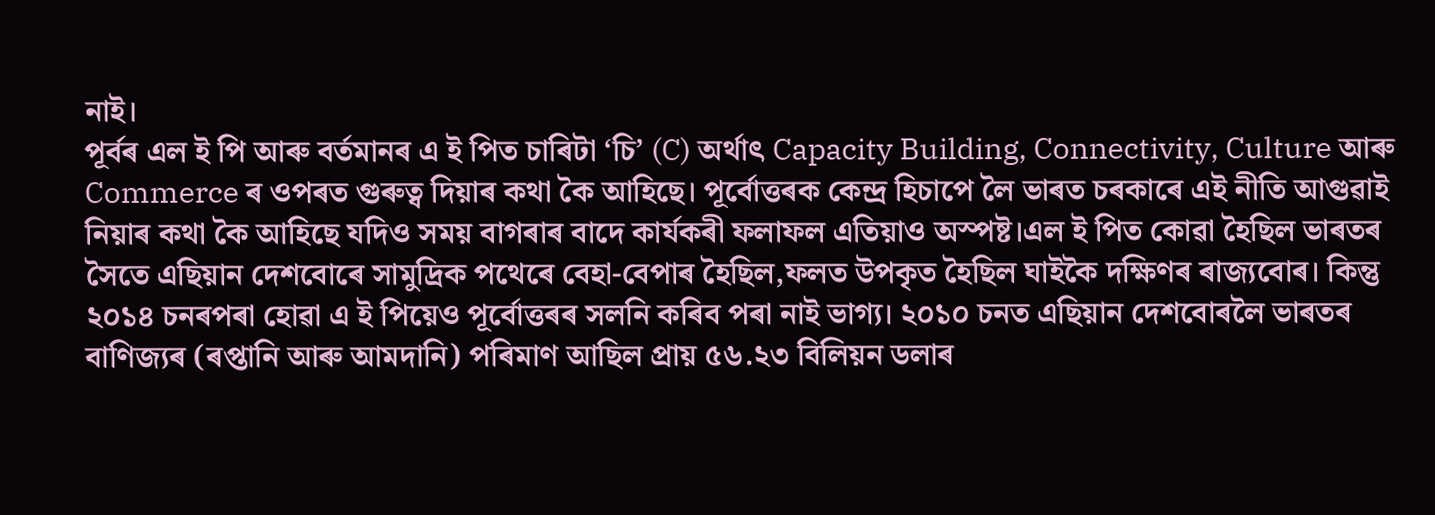নাই।
পূৰ্বৰ এল ই পি আৰু বর্তমানৰ এ ই পিত চাৰিটা ‘চি’ (C) অৰ্থাৎ Capacity Building, Connectivity, Culture আৰু Commerce ৰ ওপৰত গুৰুত্ব দিয়াৰ কথা কৈ আহিছে। পূর্বোত্তৰক কেন্দ্র হিচাপে লৈ ভাৰত চৰকাৰে এই নীতি আগুৱাই নিয়াৰ কথা কৈ আহিছে যদিও সময় বাগৰাৰ বাদে কার্যকৰী ফলাফল এতিয়াও অস্পষ্ট।এল ই পিত কোৱা হৈছিল ভাৰতৰ সৈতে এছিয়ান দেশবোৰে সামুদ্রিক পথেৰে বেহা-বেপাৰ হৈছিল,ফলত উপকৃত হৈছিল ঘাইকৈ দক্ষিণৰ ৰাজ্যবোৰ। কিন্তু ২০১৪ চনৰপৰা হোৱা এ ই পিয়েও পূর্বোত্তৰৰ সলনি কৰিব পৰা নাই ভাগ্য। ২০১০ চনত এছিয়ান দেশবোৰলৈ ভাৰতৰ বাণিজ্যৰ (ৰপ্তানি আৰু আমদানি) পৰিমাণ আছিল প্রায় ৫৬.২৩ বিলিয়ন ডলাৰ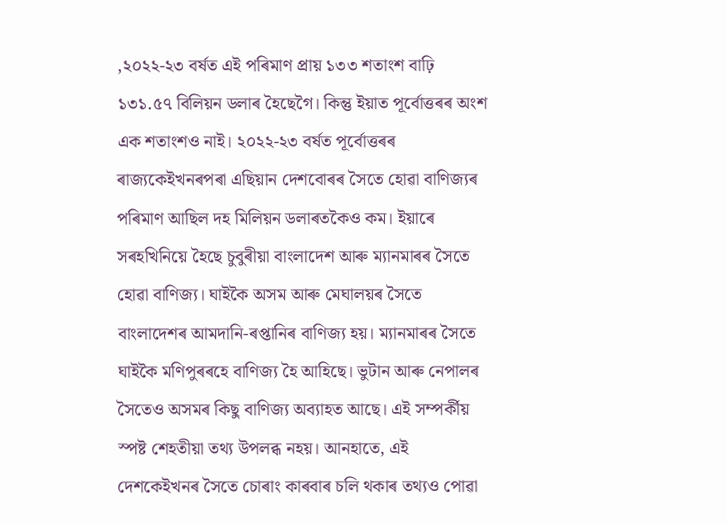,২০২২-২৩ বর্ষত এই পৰিমাণ প্রায় ১৩৩ শতাংশ বাঢ়ি ১৩১.৫৭ বিলিয়ন ডলাৰ হৈছেগৈ। কিন্তু ইয়াত পূর্বোত্তৰৰ অংশ এক শতাংশও নাই। ২০২২-২৩ বর্ষত পূর্বোত্তৰৰ ৰাজ্যকেইখনৰপৰা এছিয়ান দেশবোৰৰ সৈতে হোৱা বাণিজ্যৰ পৰিমাণ আছিল দহ মিলিয়ন ডলাৰতকৈও কম। ইয়াৰে সৰহখিনিয়ে হৈছে চুবুৰীয়া বাংলাদেশ আৰু ম্যানমাৰৰ সৈতে হোৱা বাণিজ্য। ঘাইকৈ অসম আৰু মেঘালয়ৰ সৈতে বাংলাদেশৰ আমদানি-ৰপ্তানিৰ বাণিজ্য হয়। ম্যানমাৰৰ সৈতে ঘাইকৈ মণিপুৰৰহে বাণিজ্য হৈ আহিছে। ভুটান আৰু নেপালৰ সৈতেও অসমৰ কিছু বাণিজ্য অব্যাহত আছে। এই সম্পর্কীয় স্পষ্ট শেহতীয়া তথ্য উপলব্ধ নহয়। আনহাতে, এই দেশকেইখনৰ সৈতে চোৰাং কাৰবাৰ চলি থকাৰ তথ্যও পোৱা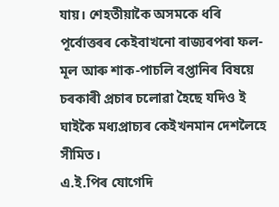যায়। শেহতীয়াকৈ অসমকে ধৰি পূৰ্বোত্তৰৰ কেইবাখনো ৰাজ্যৰপৰা ফল-মূল আৰু শাক-পাচলি ৰপ্তানিৰ বিষয়ে চৰকাৰী প্ৰচাৰ চলোৱা হৈছে যদিও ই ঘাইকৈ মধ্যপ্রাচ্যৰ কেইখনমান দেশলৈহে সীমিত।
এ.ই.পিৰ যোগেদি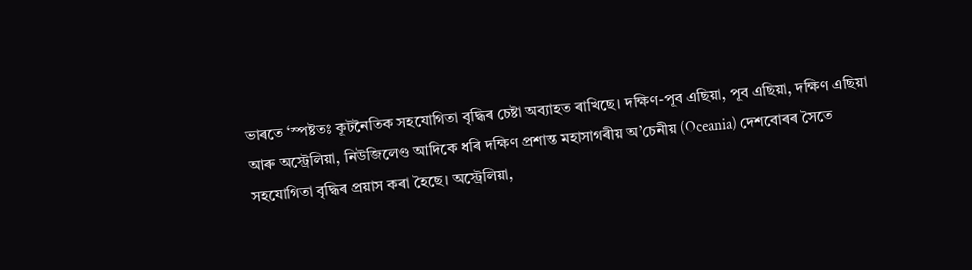ভাৰতে ‘স্পষ্টতঃ কূটনৈতিক সহযোগিতা বৃদ্ধিৰ চেষ্টা অব্যাহত ৰাখিছে। দক্ষিণ-পূব এছিয়া, পূব এছিয়া, দক্ষিণ এছিয়া আৰু অস্ট্রেলিয়া, নিউজিলেণ্ড আদিকে ধৰি দক্ষিণ প্রশান্ত মহাসাগৰীয় অ’চেনীয় (Oceania) দেশবোৰৰ সৈতে সহযোগিতা বৃদ্ধিৰ প্রয়াস কৰা হৈছে। অস্ট্রেলিয়া,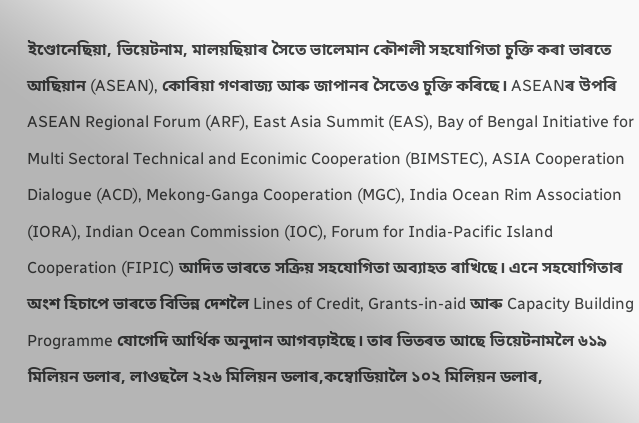ইণ্ডোনেছিয়া, ভিয়েটনাম, মালয়ছিয়াৰ সৈতে ভালেমান কৌশলী সহযোগিতা চুক্তি কৰা ভাৰতে আছিয়ান (ASEAN), কোৰিয়া গণৰাজ্য আৰু জাপানৰ সৈতেও চুক্তি কৰিছে। ASEANৰ উপৰি ASEAN Regional Forum (ARF), East Asia Summit (EAS), Bay of Bengal Initiative for Multi Sectoral Technical and Econimic Cooperation (BIMSTEC), ASIA Cooperation Dialogue (ACD), Mekong-Ganga Cooperation (MGC), India Ocean Rim Association (IORA), Indian Ocean Commission (IOC), Forum for India-Pacific Island Cooperation (FIPIC) আদিত ভাৰতে সক্রিয় সহযোগিতা অব্যাহত ৰাখিছে। এনে সহযোগিতাৰ অংশ হিচাপে ভাৰতে বিভিন্ন দেশলৈ Lines of Credit, Grants-in-aid আৰু Capacity Building Programme যোগেদি আর্থিক অনুদান আগবঢ়াইছে। তাৰ ভিতৰত আছে ভিয়েটনামলৈ ৬১৯ মিলিয়ন ডলাৰ, লাওছলৈ ২২৬ মিলিয়ন ডলাৰ,কম্বোডিয়ালৈ ১০২ মিলিয়ন ডলাৰ,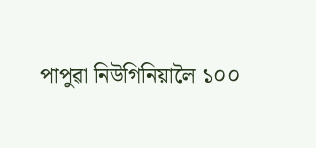পাপুৱা নিউগিনিয়ালৈ ১০০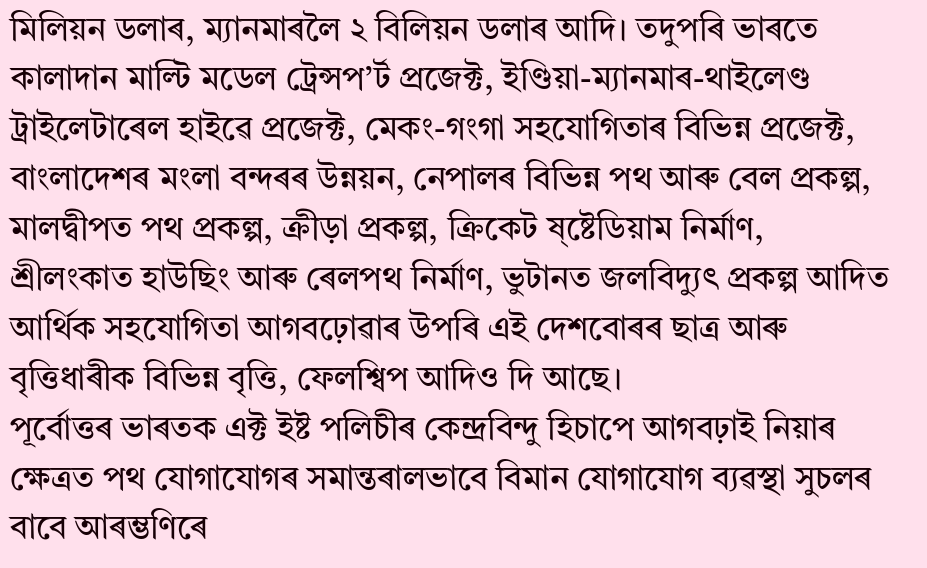মিলিয়ন ডলাৰ, ম্যানমাৰলৈ ২ বিলিয়ন ডলাৰ আদি। তদুপৰি ভাৰতে কালাদান মাল্টি মডেল ট্রেন্সপ’র্ট প্রজেক্ট, ইণ্ডিয়া-ম্যানমাৰ-থাইলেণ্ড ট্রাইলেটাৰেল হাইৱে প্রজেক্ট, মেকং-গংগা সহযোগিতাৰ বিভিন্ন প্রজেক্ট, বাংলাদেশৰ মংলা বন্দৰৰ উন্নয়ন, নেপালৰ বিভিন্ন পথ আৰু বেল প্রকল্প, মালদ্বীপত পথ প্রকল্প, ক্রীড়া প্রকল্প, ক্রিকেট ষ্ষ্টেডিয়াম নির্মাণ, শ্রীলংকাত হাউছিং আৰু ৰেলপথ নির্মাণ, ভুটানত জলবিদ্যুৎ প্রকল্প আদিত আর্থিক সহযোগিতা আগবঢ়োৱাৰ উপৰি এই দেশবোৰৰ ছাত্র আৰু বৃত্তিধাৰীক বিভিন্ন বৃত্তি, ফেলশ্বিপ আদিও দি আছে।
পূর্বোত্তৰ ভাৰতক এক্ট ইষ্ট পলিচীৰ কেন্দ্রবিন্দু হিচাপে আগবঢ়াই নিয়াৰ ক্ষেত্ৰত পথ যোগাযোগৰ সমান্তৰালভাবে বিমান যোগাযোগ ব্যৱস্থা সুচলৰ বাবে আৰম্ভণিৰে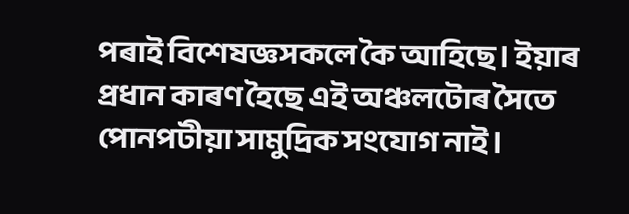পৰাই বিশেষজ্ঞসকলে কৈ আহিছে। ইয়াৰ প্ৰধান কাৰণ হৈছে এই অঞ্চলটোৰ সৈতে পোনপটীয়া সামুদ্রিক সংযোগ নাই।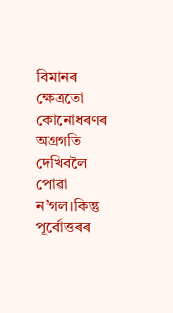বিমানৰ ক্ষেত্ৰতো কোনোধৰণৰ অগ্ৰগতি দেখিবলৈ পোৱা ন’গল।কিন্তু পূর্বোত্তৰৰ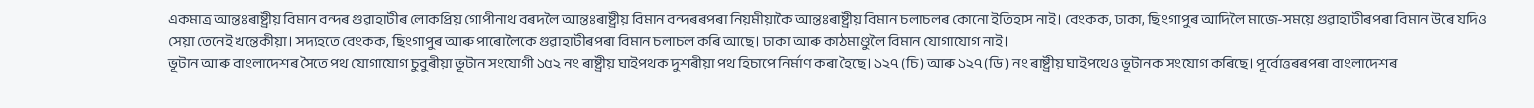একমাত্র আন্তঃৰাষ্ট্ৰীয় বিমান বন্দৰ গুৱাহাটীৰ লোকপ্রিয় গোপীনাথ বৰদলৈ আন্তঃৰাষ্ট্ৰীয় বিমান বন্দৰৰপৰা নিয়মীয়াকৈ আন্তঃৰাষ্ট্ৰীয় বিমান চলাচলৰ কোনো ইতিহাস নাই। বেংকক, ঢাকা, ছিংগাপুৰ আদিলৈ মাজে-সময়ে গুৱাহাটীৰপৰা বিমান উৰে যদিও সেয়া তেনেই খন্তেকীয়া। সদ্যহতে বেংকক, ছিংগাপুৰ আৰু পাৰোলৈকে গুৱাহাটীৰপৰা বিমান চলাচল কৰি আছে। ঢাকা আৰু কাঠমাণ্ডুলৈ বিমান যোগাযোগ নাই।
ভূটান আৰু বাংলাদেশৰ সৈতে পথ যোগাযোগ চুবুৰীয়া ভূটান সংযোগী ১৫২ নং ৰাষ্ট্ৰীয় ঘাইপথক দুশৰীয়া পথ হিচাপে নির্মাণ কৰা হৈছে। ১২৭ (চি) আৰু ১২৭ (ডি) নং ৰাষ্ট্রীয় ঘাইপথেও ভূটানক সংযোগ কৰিছে। পূর্বোত্তৰৰপৰা বাংলাদেশৰ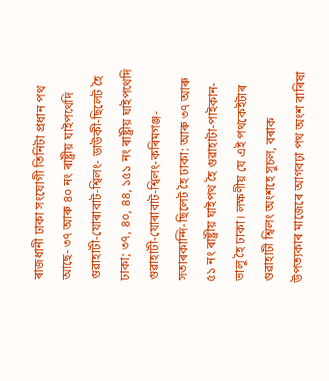ৰাজধানী ঢাকা সংযোগী তিনিটা প্রধান পথ আছে- ৩৭ আৰু ৪০ নং ৰাষ্ট্ৰীয় ঘাইপথেদি গুৱাহাটী-যোৰাবাট-শ্বিলং- ডাউকী-ছিলেট হৈ ঢাকা; ৩৭, ৪০, ৪৪, ১৫১ নং ৰাষ্ট্ৰীয় ঘাইপথেদি গুৱাহাটী-যোৰাবাট-শ্বিলং-কৰিমগঞ্জ-সতাৰকান্দি-ছিলেট হৈ ঢাকা: আৰু ৩৭ আৰু ৫১ নং ৰাষ্ট্ৰীয় ঘাইপথ হৈ গুৱাহাটা-পাইকান-ভালু হৈ ঢাকা। লক্ষণীয় যে এই পথকেইটাৰ গুৱাহাটী শ্বিলং অংশহে সুচল, বৰাক উপত্যকাৰ মাজেৰে আগবঢ়া পথ অংশ বাৰিষা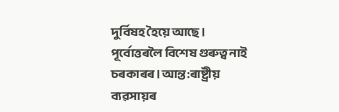দুর্বিষহ হৈয়ে আছে। পূৰ্বোত্তৰলৈ বিশেষ গুৰুত্ব নাই চৰকাৰৰ।আন্ত:ৰাষ্ট্ৰীয় ব্যৱসায়ৰ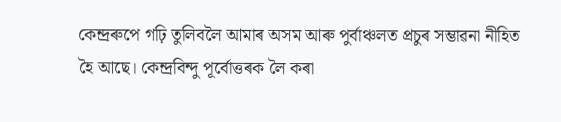কেন্দ্ৰৰুপে গঢ়ি তুলিবলৈ আমাৰ অসম আৰু পুৰ্বাঞ্চলত প্ৰচুৰ সম্ভাৱনা নীহিত হৈ আছে। কেন্দ্ৰবিন্দু পূৰ্বোত্তৰক লৈ কৰা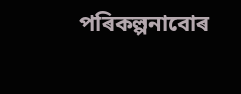পৰিকল্পনাবোৰ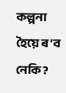কল্পনা হৈয়ে ৰ’ব নেকি?